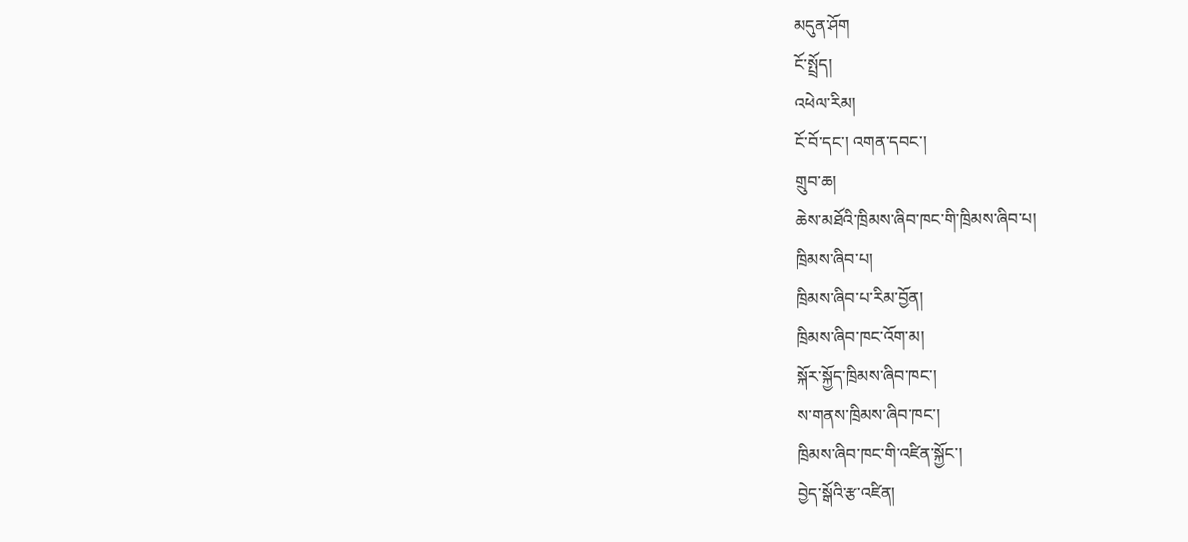མདུན་ཤོག
ངོ་སྤྲོད།
འཕེལ་རིམ།
ངོ་བོ་དང་། འགན་དབང་།
གྲུབ་ཆ།
ཆེས་མཐོའི་ཁྲིམས་ཞིབ་ཁང་གི་ཁྲིམས་ཞིབ་པ།
ཁྲིམས་ཞིབ་པ།
ཁྲིམས་ཞིབ་པ་རིམ་བྱོན།
ཁྲིམས་ཞིབ་ཁང་འོག་མ།
སྐོར་སྐྱོད་ཁྲིམས་ཞིབ་ཁང་།
ས་གནས་ཁྲིམས་ཞིབ་ཁང་།
ཁྲིམས་ཞིབ་ཁང་གི་འཛིན་སྐྱོང་།
བྱེད་སྒོའི་རྩ་འཛིན།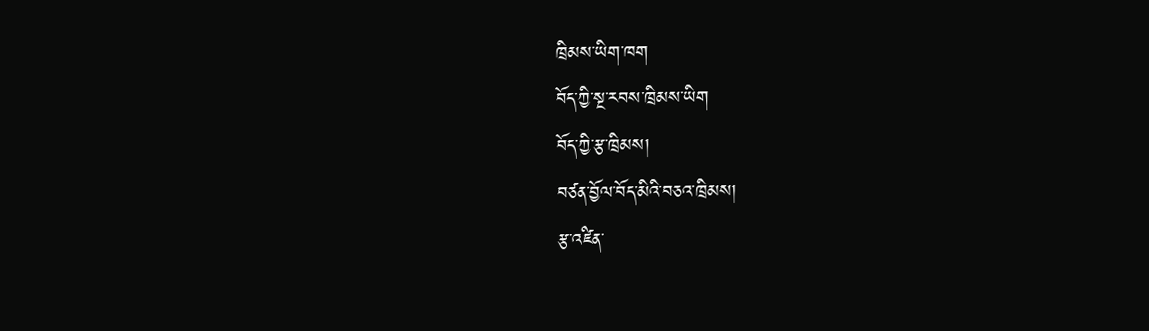ཁྲིམས་ཡིག་ཁག
བོད་ཀྱི་སྔ་རབས་ཁྲིམས་ཡིག
བོད་ཀྱི་རྩ་ཁྲིམས།
བཙན་བྱོལ་བོད་མིའི་བཅའ་ཁྲིམས།
རྩ་འཛིན་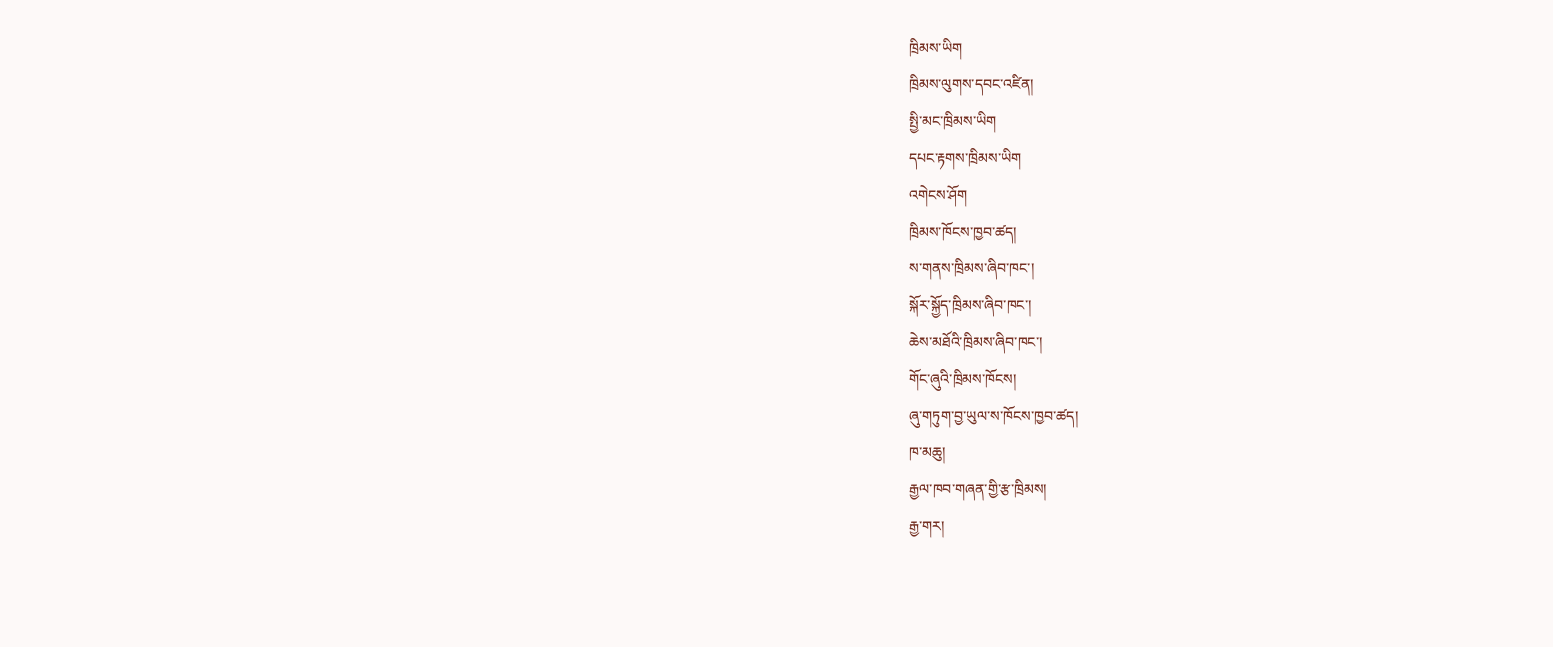ཁྲིམས་ཡིག
ཁྲིམས་ལུགས་དབང་འཛིན།
སྤྱི་མང་ཁྲིམས་ཡིག
དཔང་རྟགས་ཁྲིམས་ཡིག
འགེངས་ཤོག
ཁྲིམས་ཁོངས་ཁྱབ་ཚད།
ས་གནས་ཁྲིམས་ཞིབ་ཁང་།
སྐོར་སྐྱོད་ཁྲིམས་ཞིབ་ཁང་།
ཆེས་མཐོའི་ཁྲིམས་ཞིབ་ཁང་།
གོང་ཞུའི་ཁྲིམས་ཁོངས།
ཞུ་གཏུག་བྱ་ཡུལ་ས་ཁོངས་ཁྱབ་ཚད།
ཁ་མཆུ།
རྒྱལ་ཁབ་གཞན་གྱི་རྩ་ཁྲིམས།
རྒྱ་གར།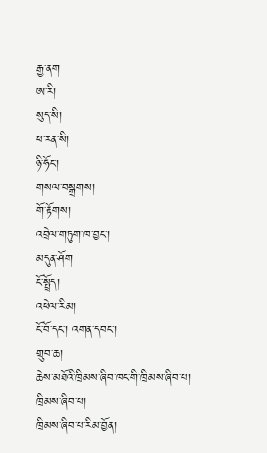རྒྱ་ནག
ཨ་རི།
སུད་སི།
ཕ་རན་སི།
ཉི་ཧོང་།
གསལ་བསྒྲགས།
གོ་རྟོགས།
འབྲེལ་གཏུག་ཁ་བྱང་།
མདུན་ཤོག
ངོ་སྤྲོད།
འཕེལ་རིམ།
ངོ་བོ་དང་། འགན་དབང་།
གྲུབ་ཆ།
ཆེས་མཐོའི་ཁྲིམས་ཞིབ་ཁང་གི་ཁྲིམས་ཞིབ་པ།
ཁྲིམས་ཞིབ་པ།
ཁྲིམས་ཞིབ་པ་རིམ་བྱོན།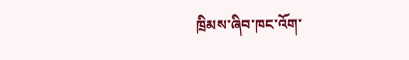ཁྲིམས་ཞིབ་ཁང་འོག་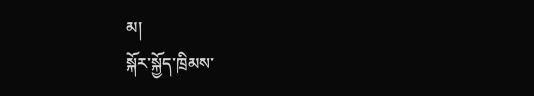མ།
སྐོར་སྐྱོད་ཁྲིམས་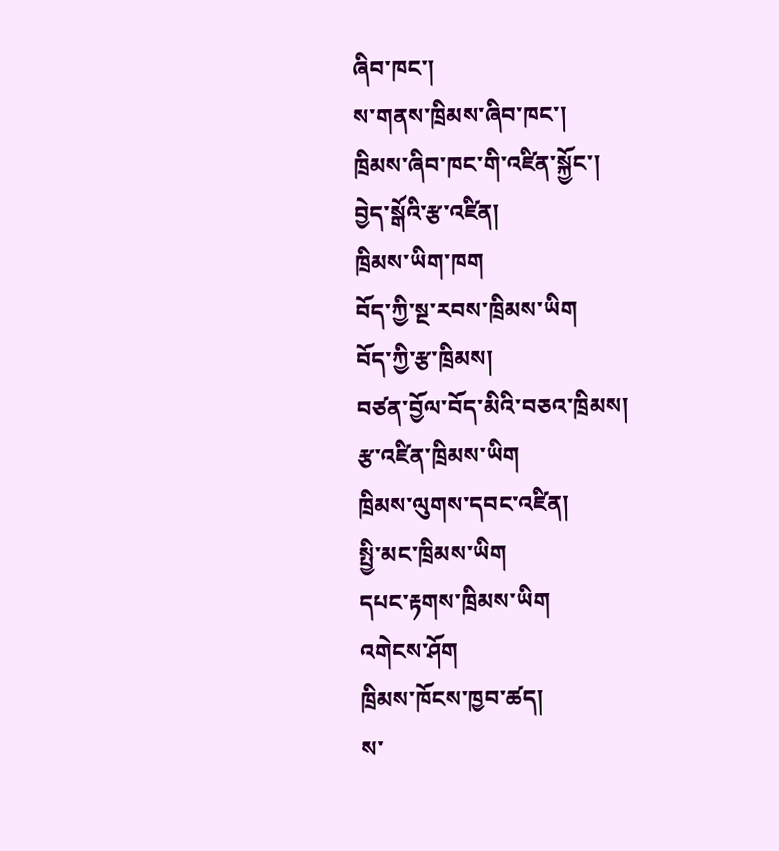ཞིབ་ཁང་།
ས་གནས་ཁྲིམས་ཞིབ་ཁང་།
ཁྲིམས་ཞིབ་ཁང་གི་འཛིན་སྐྱོང་།
བྱེད་སྒོའི་རྩ་འཛིན།
ཁྲིམས་ཡིག་ཁག
བོད་ཀྱི་སྔ་རབས་ཁྲིམས་ཡིག
བོད་ཀྱི་རྩ་ཁྲིམས།
བཙན་བྱོལ་བོད་མིའི་བཅའ་ཁྲིམས།
རྩ་འཛིན་ཁྲིམས་ཡིག
ཁྲིམས་ལུགས་དབང་འཛིན།
སྤྱི་མང་ཁྲིམས་ཡིག
དཔང་རྟགས་ཁྲིམས་ཡིག
འགེངས་ཤོག
ཁྲིམས་ཁོངས་ཁྱབ་ཚད།
ས་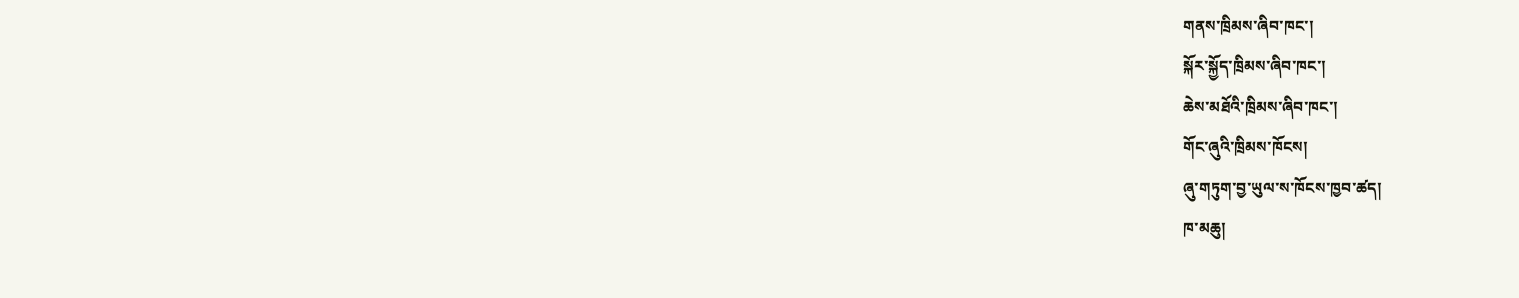གནས་ཁྲིམས་ཞིབ་ཁང་།
སྐོར་སྐྱོད་ཁྲིམས་ཞིབ་ཁང་།
ཆེས་མཐོའི་ཁྲིམས་ཞིབ་ཁང་།
གོང་ཞུའི་ཁྲིམས་ཁོངས།
ཞུ་གཏུག་བྱ་ཡུལ་ས་ཁོངས་ཁྱབ་ཚད།
ཁ་མཆུ།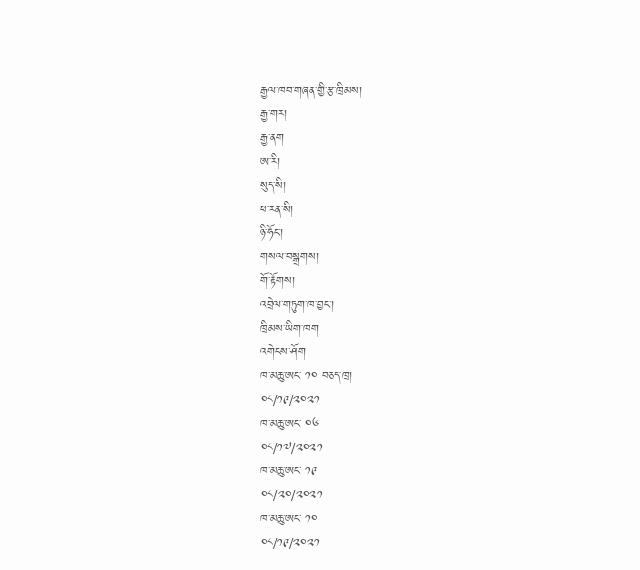རྒྱལ་ཁབ་གཞན་གྱི་རྩ་ཁྲིམས།
རྒྱ་གར།
རྒྱ་ནག
ཨ་རི།
སུད་སི།
ཕ་རན་སི།
ཉི་ཧོང་།
གསལ་བསྒྲགས།
གོ་རྟོགས།
འབྲེལ་གཏུག་ཁ་བྱང་།
ཁྲིམས་ཡིག་ཁག
འགེངས་ཤོག
ཁ་མཆུ་ཨང་ ༡༠ བཅད་ཁྲ།
༠༨/༡༩/༢༠༢༡
ཁ་མཆུ་ཨང་ ༠༦
༠༨/༡༧/༢༠༢༡
ཁ་མཆུ་ཨང་ ༡༩
༠༨/༢༠/༢༠༢༡
ཁ་མཆུ་ཨང་ ༡༠
༠༨/༡༩/༢༠༢༡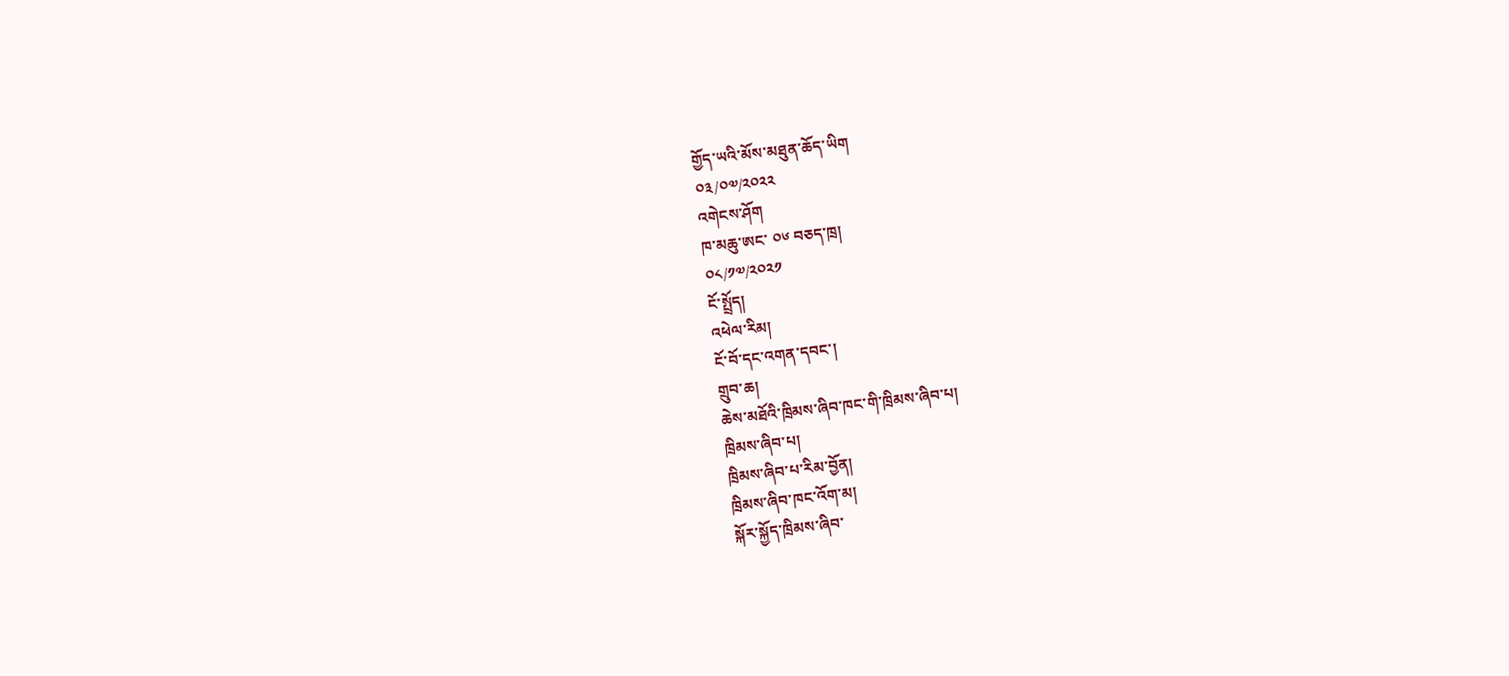གྱོད་ཡའི་མོས་མཐུན་ཆོད་ཡིག
༠༣/༠༧/༢༠༢༢
འགེངས་ཤོག
ཁ་མཆུ་ཨང་ ༠༦ བཅད་ཁྲ།
༠༨/༡༧/༢༠༢༡
ངོ་སྤྲོད།
འཕེལ་རིམ།
ངོ་བོ་དང་འགན་དབང་།
གྲུབ་ཆ།
ཆེས་མཐོའི་ཁྲིམས་ཞིབ་ཁང་གི་ཁྲིམས་ཞིབ་པ།
ཁྲིམས་ཞིབ་པ།
ཁྲིམས་ཞིབ་པ་རིམ་བྱོན།
ཁྲིམས་ཞིབ་ཁང་འོག་མ།
སྐོར་སྐྱོད་ཁྲིམས་ཞིབ་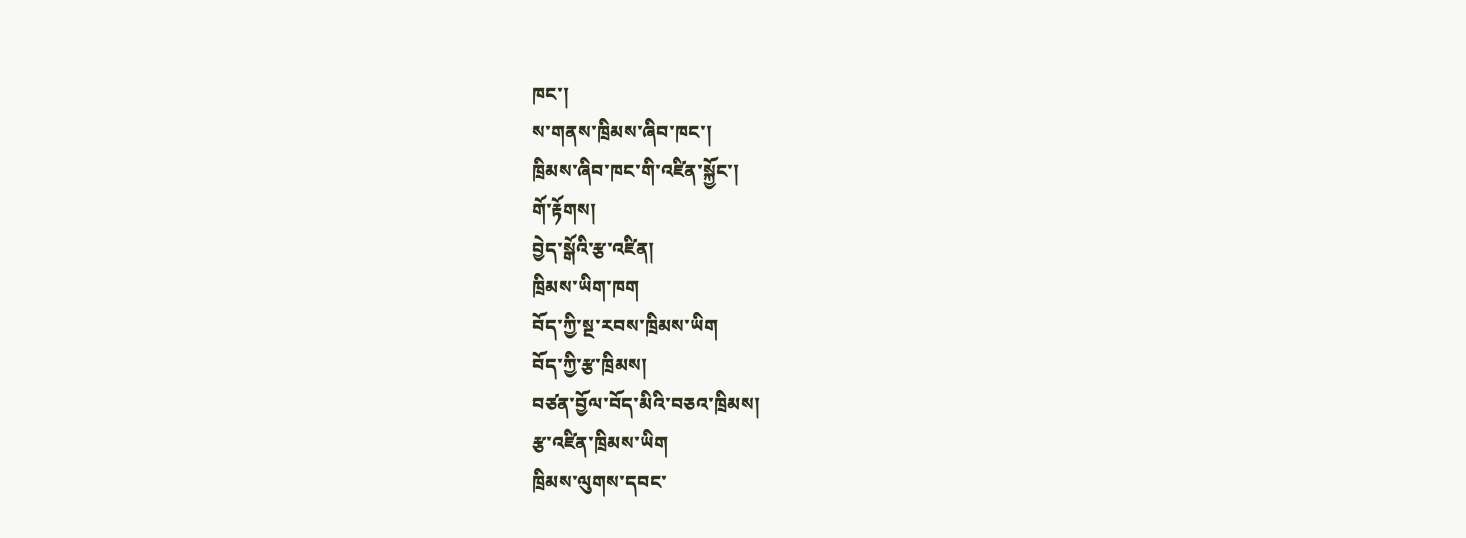ཁང་།
ས་གནས་ཁྲིམས་ཞིབ་ཁང་།
ཁྲིམས་ཞིབ་ཁང་གི་འཛིན་སྐྱོང་།
གོ་རྟོགས།
བྱེད་སྒོའི་རྩ་འཛིན།
ཁྲིམས་ཡིག་ཁག
བོད་ཀྱི་སྔ་རབས་ཁྲིམས་ཡིག
བོད་ཀྱི་རྩ་ཁྲིམས།
བཙན་བྱོལ་བོད་མིའི་བཅའ་ཁྲིམས།
རྩ་འཛིན་ཁྲིམས་ཡིག
ཁྲིམས་ལུགས་དབང་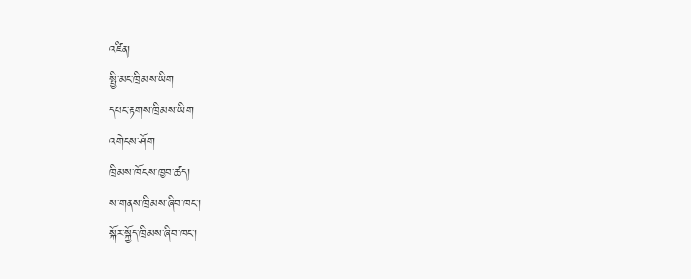འཛིན།
སྤྱི་མང་ཁྲིམས་ཡིག
དཔང་རྟགས་ཁྲིམས་ཡིག
འགེངས་ཤོག
ཁྲིམས་ཁོངས་ཁྱབ་ཚད།
ས་གནས་ཁྲིམས་ཞིབ་ཁང་།
སྐོར་སྐྱོད་ཁྲིམས་ཞིབ་ཁང་།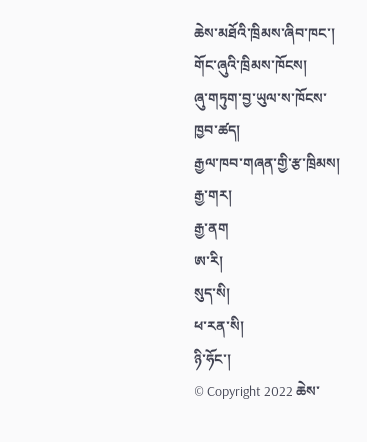ཆེས་མཐོའི་ཁྲིམས་ཞིབ་ཁང་།
གོང་ཞུའི་ཁྲིམས་ཁོངས།
ཞུ་གཏུག་བྱ་ཡུལ་ས་ཁོངས་ཁྱབ་ཚད།
རྒྱལ་ཁབ་གཞན་གྱི་རྩ་ཁྲིམས།
རྒྱ་གར།
རྒྱ་ནག
ཨ་རི།
སུད་སི།
ཕ་རན་སི།
ཉི་ཧོང་།
© Copyright 2022 ཆེས་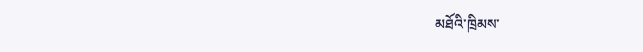མཐོའི་ཁྲིམས་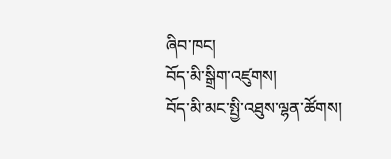ཞིབ་ཁང།
བོད་མི་སྒྲིག་འཛུགས།
བོད་མི་མང་སྤྱི་འཐུས་ལྷན་ཚོགས།